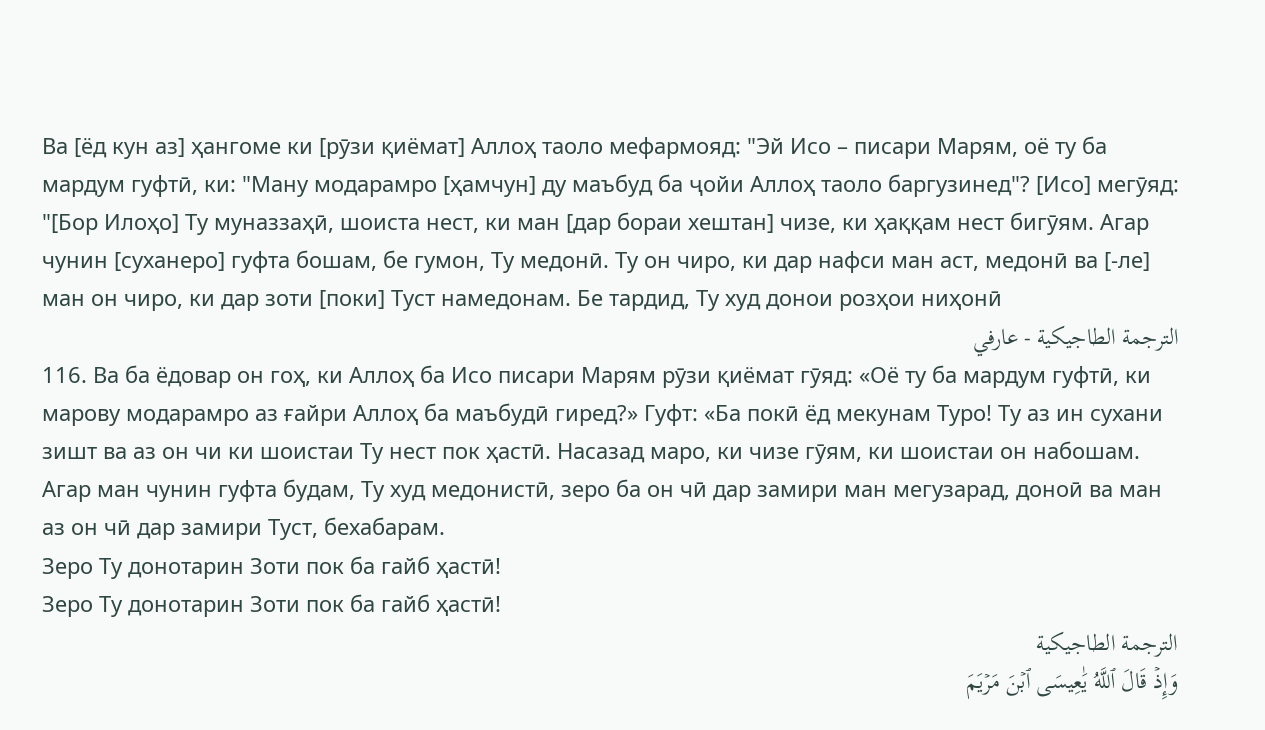Ва [ёд кун аз] ҳангоме ки [рӯзи қиёмат] Аллоҳ таоло мефармояд: "Эй Исо – писари Марям, оё ту ба мардум гуфтӣ, ки: "Ману модарамро [ҳамчун] ду маъбуд ба ҷойи Аллоҳ таоло баргузинед"? [Исо] мегӯяд: "[Бор Илоҳо] Ту муназзаҳӣ, шоиста нест, ки ман [дар бораи хештан] чизе, ки ҳаққам нест бигӯям. Агар чунин [суханеро] гуфта бошам, бе гумон, Ту медонӣ. Ту он чиро, ки дар нафси ман аст, медонӣ ва [-ле] ман он чиро, ки дар зоти [поки] Туст намедонам. Бе тардид, Ту худ донои розҳои ниҳонӣ
الترجمة الطاجيكية - عارفي
116. Ва ба ёдовар он гоҳ, ки Аллоҳ ба Исо писари Марям рӯзи қиёмат гӯяд: «Оё ту ба мардум гуфтӣ, ки марову модарамро аз ғайри Аллоҳ ба маъбудӣ гиред?» Гуфт: «Ба покӣ ёд мекунам Туро! Ту аз ин сухани зишт ва аз он чи ки шоистаи Ту нест пок ҳастӣ. Насазад маро, ки чизе гӯям, ки шоистаи он набошам. Агар ман чунин гуфта будам, Ту худ медонистӣ, зеро ба он чӣ дар замири ман мегузарад, доноӣ ва ман аз он чӣ дар замири Туст, бехабарам.
Зеро Ту донотарин Зоти пок ба гайб ҳастӣ!
Зеро Ту донотарин Зоти пок ба гайб ҳастӣ!
الترجمة الطاجيكية
وَإِذۡ قَالَ ٱللَّهُ يَٰعِيسَى ٱبۡنَ مَرۡيَمَ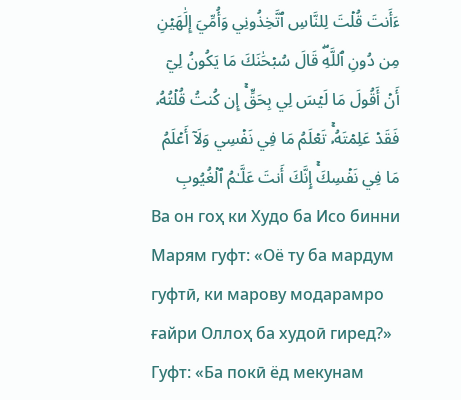ءَأَنتَ قُلۡتَ لِلنَّاسِ ٱتَّخِذُونِي وَأُمِّيَ إِلَٰهَيۡنِ مِن دُونِ ٱللَّهِۖ قَالَ سُبۡحَٰنَكَ مَا يَكُونُ لِيٓ أَنۡ أَقُولَ مَا لَيۡسَ لِي بِحَقٍّۚ إِن كُنتُ قُلۡتُهُۥ فَقَدۡ عَلِمۡتَهُۥۚ تَعۡلَمُ مَا فِي نَفۡسِي وَلَآ أَعۡلَمُ مَا فِي نَفۡسِكَۚ إِنَّكَ أَنتَ عَلَّـٰمُ ٱلۡغُيُوبِ
Ва он гоҳ ки Худо ба Исо бинни Марям гуфт: «Оё ту ба мардум гуфтӣ, ки марову модарамро ғайри Оллоҳ ба худоӣ гиред?» Гуфт: «Ба покӣ ёд мекунам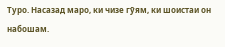Туро. Насазад маро, ки чизе гӯям, ки шоистаи он набошам.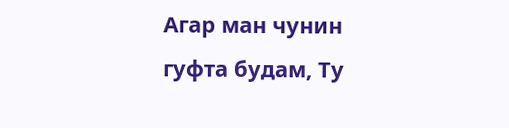Агар ман чунин гуфта будам, Ту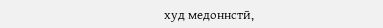худ медоннстӣ,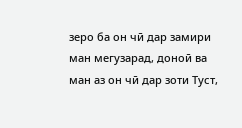зеро ба он чӣ дар замири ман мегузарад, доноӣ ва ман аз он чӣ дар зоти Туст,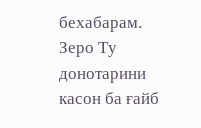бехабарам. Зеро Ту донотарини касон ба ғайб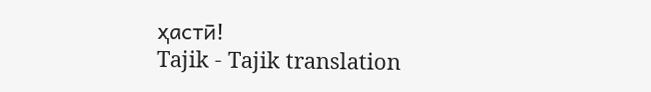ҳастӣ!
Tajik - Tajik translation